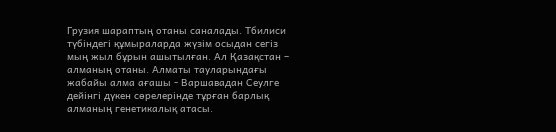Грузия шараптың отаны саналады. Тбилиси түбіндегі құмыраларда жүзім осыдан сегіз мың жыл бұрын ашытылған. Ал Қазақстан – алманың отаны. Алматы тауларындағы жабайы алма ағашы - Варшавадан Сеулге дейінгі дүкен сөрелерінде тұрған барлық алманың генетикалық атасы.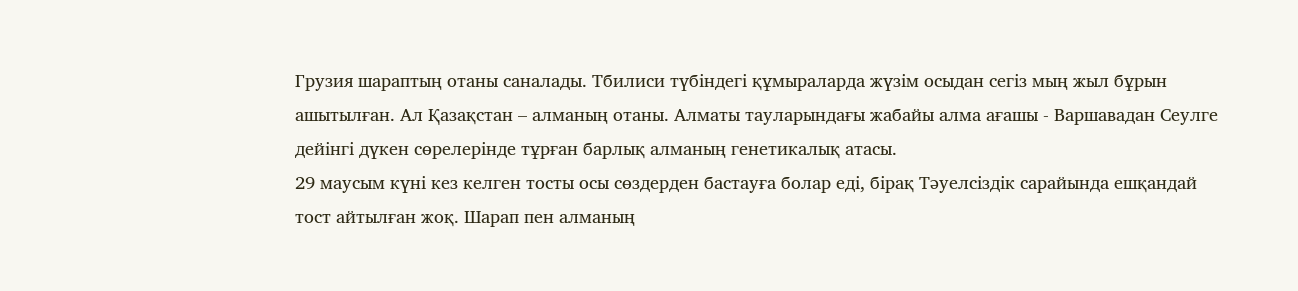Грузия шараптың отаны саналады. Тбилиси түбіндегі құмыраларда жүзім осыдан сегіз мың жыл бұрын ашытылған. Ал Қазақстан – алманың отаны. Алматы тауларындағы жабайы алма ағашы - Варшавадан Сеулге дейінгі дүкен сөрелерінде тұрған барлық алманың генетикалық атасы.
29 маусым күні кез келген тосты осы сөздерден бастауға болар еді, бірақ Тәуелсіздік сарайында ешқандай тост айтылған жоқ. Шарап пен алманың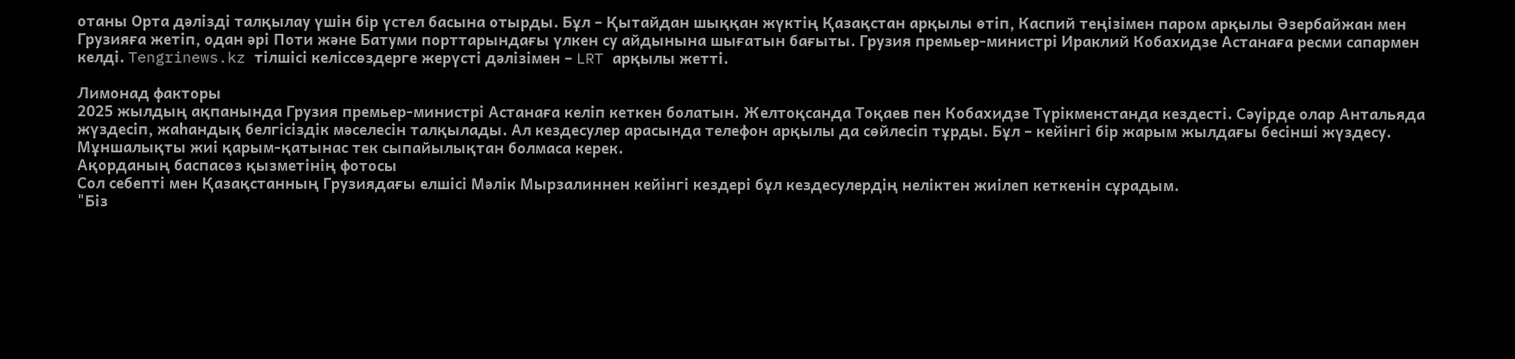отаны Орта дәлізді талқылау үшін бір үстел басына отырды. Бұл – Қытайдан шыққан жүктің Қазақстан арқылы өтіп, Каспий теңізімен паром арқылы Әзербайжан мен Грузияға жетіп, одан әрі Поти және Батуми порттарындағы үлкен су айдынына шығатын бағыты. Грузия премьер-министрі Ираклий Кобахидзе Астанаға ресми сапармен келді. Tengrinews.kz тілшісі келіссөздерге жерүсті дәлізімен – LRT арқылы жетті.

Лимонад факторы
2025 жылдың ақпанында Грузия премьер-министрі Астанаға келіп кеткен болатын. Желтоқсанда Тоқаев пен Кобахидзе Түрікменстанда кездесті. Сәуірде олар Антальяда жүздесіп, жаһандық белгісіздік мәселесін талқылады. Ал кездесулер арасында телефон арқылы да сөйлесіп тұрды. Бұл – кейінгі бір жарым жылдағы бесінші жүздесу. Мұншалықты жиі қарым-қатынас тек сыпайылықтан болмаса керек.
Ақорданың баспасөз қызметінің фотосы
Сол себепті мен Қазақстанның Грузиядағы елшісі Мәлік Мырзалиннен кейінгі кездері бұл кездесулердің неліктен жиілеп кеткенін сұрадым.
"Біз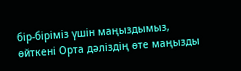бір-біріміз үшін маңыздымыз, өйткені Орта дәліздің өте маңызды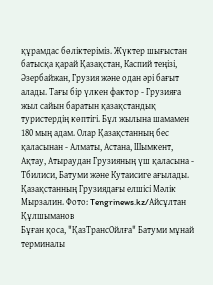құрамдас бөліктеріміз. Жүктер шығыстан батысқа қарай Қазақстан, Каспий теңізі, Әзербайжан, Грузия және одан әрі бағыт алады. Тағы бір үлкен фактор - Грузияға жыл сайын баратын қазақстандық туристердің көптігі. Бұл жылына шамамен 180 мың адам. Олар Қазақстанның бес қаласынан - Алматы, Астана, Шымкент, Ақтау, Атыраудан Грузияның үш қаласына - Тбилиси, Батуми және Кутаисиге ағылады.
Қазақстанның Грузиядағы елшісі Мәлік Мырзалин. Фото: Tengrinews.kz/Айсұлтан Құлшыманов
Бұған қоса, "ҚазТрансОйлға" Батуми мұнай терминалы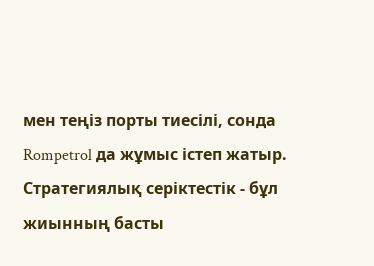мен теңіз порты тиесілі, сонда Rompetrol да жұмыс істеп жатыр.
Стратегиялық серіктестік - бұл жиынның басты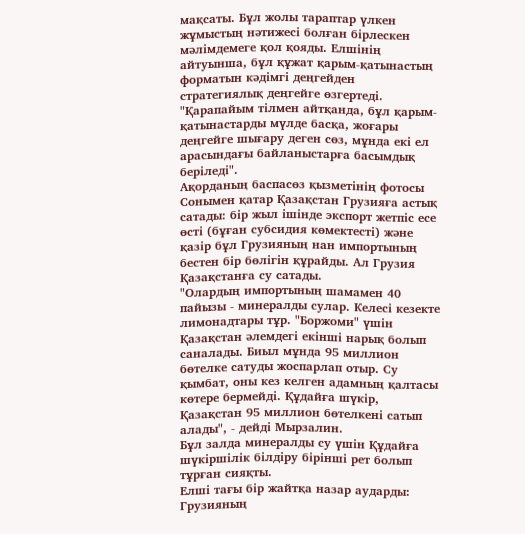мақсаты. Бұл жолы тараптар үлкен жұмыстың нәтижесі болған бірлескен мәлімдемеге қол қояды. Елшінің айтуынша, бұл құжат қарым-қатынастың форматын кәдімгі деңгейден стратегиялық деңгейге өзгертеді.
"Қарапайым тілмен айтқанда, бұл қарым-қатынастарды мүлде басқа, жоғары деңгейге шығару деген сөз, мұнда екі ел арасындағы байланыстарға басымдық беріледі".
Ақорданың баспасөз қызметінің фотосы
Сонымен қатар Қазақстан Грузияға астық сатады: бір жыл ішінде экспорт жетпіс есе өсті (бұған субсидия көмектесті) және қазір бұл Грузияның нан импортының бестен бір бөлігін құрайды. Ал Грузия Қазақстанға су сатады.
"Олардың импортының шамамен 40 пайызы - минералды сулар. Келесі кезекте лимонадтары тұр. "Боржоми" үшін Қазақстан әлемдегі екінші нарық болып саналады. Биыл мұнда 95 миллион бөтелке сатуды жоспарлап отыр. Су қымбат, оны кез келген адамның қалтасы көтере бермейді. Құдайға шүкір, Қазақстан 95 миллион бөтелкені сатып алады", - дейді Мырзалин.
Бұл залда минералды су үшін Құдайға шүкіршілік білдіру бірінші рет болып тұрған сияқты.
Елші тағы бір жайтқа назар аударды: Грузияның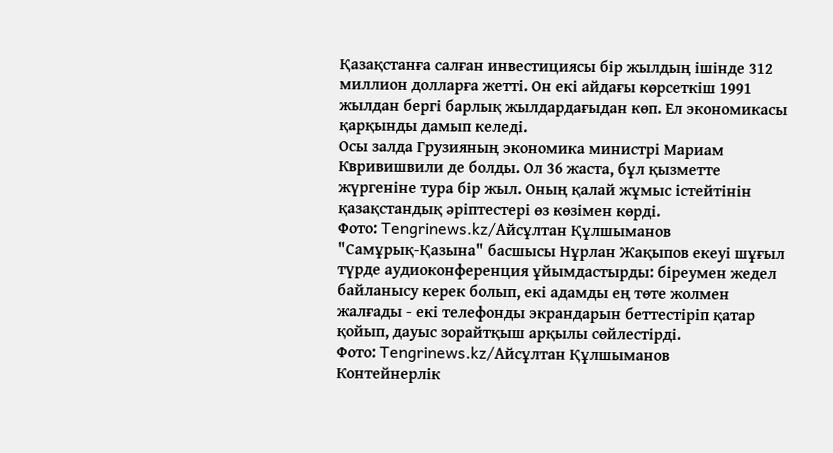Қазақстанға салған инвестициясы бір жылдың ішінде 312 миллион долларға жетті. Он екі айдағы көрсеткіш 1991 жылдан бергі барлық жылдардағыдан көп. Ел экономикасы қарқынды дамып келеді.
Осы залда Грузияның экономика министрі Мариам Квривишвили де болды. Ол 36 жаста, бұл қызметте жүргеніне тура бір жыл. Оның қалай жұмыс істейтінін қазақстандық әріптестері өз көзімен көрді.
Фото: Tengrinews.kz/Айсұлтан Құлшыманов
"Самұрық-Қазына" басшысы Нұрлан Жақыпов екеуі шұғыл түрде аудиоконференция ұйымдастырды: біреумен жедел байланысу керек болып, екі адамды ең төте жолмен жалғады - екі телефонды экрандарын беттестіріп қатар қойып, дауыс зорайтқыш арқылы сөйлестірді.
Фото: Tengrinews.kz/Айсұлтан Құлшыманов
Контейнерлік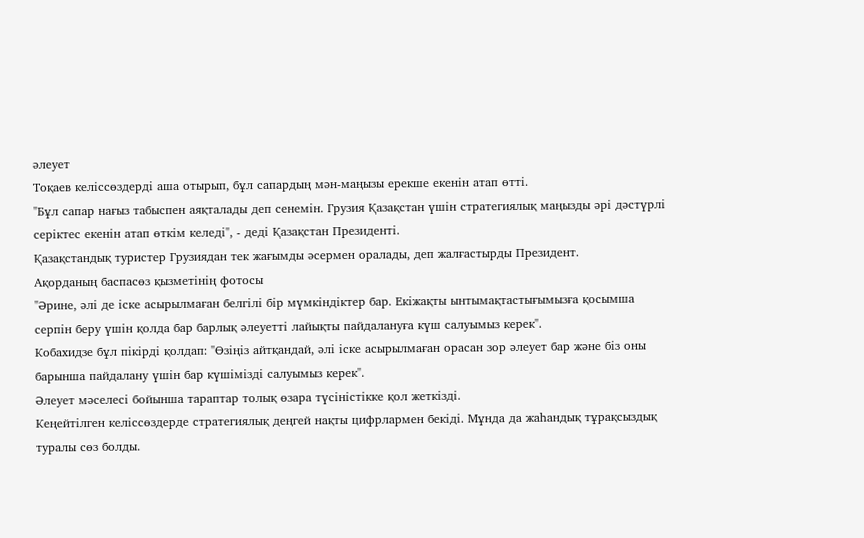әлеует
Тоқаев келіссөздерді аша отырып, бұл сапардың мән-маңызы ерекше екенін атап өтті.
"Бұл сапар нағыз табыспен аяқталады деп сенемін. Грузия Қазақстан үшін стратегиялық маңызды әрі дәстүрлі серіктес екенін атап өткім келеді", - деді Қазақстан Президенті.
Қазақстандық туристер Грузиядан тек жағымды әсермен оралады, деп жалғастырды Президент.
Ақорданың баспасөз қызметінің фотосы
"Әрине, әлі де іске асырылмаған белгілі бір мүмкіндіктер бар. Екіжақты ынтымақтастығымызға қосымша серпін беру үшін қолда бар барлық әлеуетті лайықты пайдалануға күш салуымыз керек".
Кобахидзе бұл пікірді қолдап: "Өзіңіз айтқандай, әлі іске асырылмаған орасан зор әлеует бар және біз оны барынша пайдалану үшін бар күшімізді салуымыз керек".
Әлеует мәселесі бойынша тараптар толық өзара түсіністікке қол жеткізді.
Кеңейтілген келіссөздерде стратегиялық деңгей нақты цифрлармен бекіді. Мұнда да жаһандық тұрақсыздық туралы сөз болды.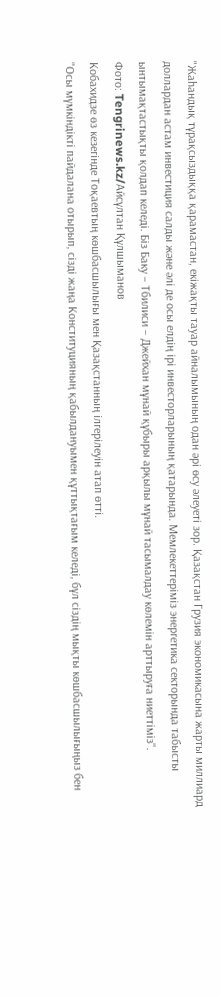"Жаһандық тұрақсыздыққа қарамастан, екіжақты тауар айналымының одан әрі өсу әлеуеті зор. Қазақстан Грузия экономикасына жарты миллиард доллардан астам инвестиция салды және әлі де осы елдің ірі инвесторларының қатарында. Мемлекеттеріміз энергетика секторында табысты ынтымақтастықты қолдап келеді. Біз Баку – Тбилиси – Джейхан мұнай құбыры арқылы мұнай тасымалдау көлемін арттыруға ниеттіміз".
Фото: Tengrinews.kz/Айсұлтан Құлшыманов
Кобахидзе өз кезегінде Тоқаевтың көшбасшылығы мен Қазақстанның ілгерілеуін атап өтті.
"Осы мүмкіндікті пайдалана отырып, сізді жаңа Конституцияның қабылдануымен құттықтағым келеді, бұл сіздің мықты көшбасшылығыңыз бен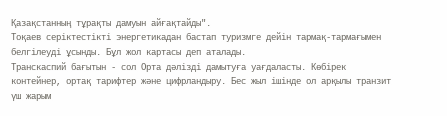Қазақстанның тұрақты дамуын айғақтайды".
Тоқаев серіктестікті энергетикадан бастап туризмге дейін тармақ-тармағымен белгілеуді ұсынды. Бұл жол картасы деп аталады.
Транскаспий бағытын - сол Орта дәлізді дамытуға уағдаласты. Көбірек контейнер, ортақ тарифтер және цифрландыру. Бес жыл ішінде ол арқылы транзит үш жарым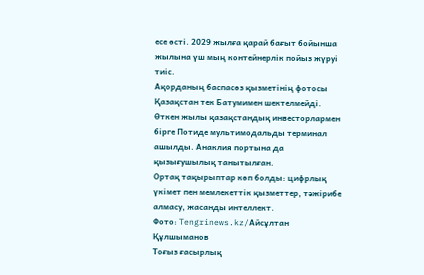есе өсті. 2029 жылға қарай бағыт бойынша жылына үш мың контейнерлік пойыз жүруі тиіс.
Ақорданың баспасөз қызметінің фотосы
Қазақстан тек Батумимен шектелмейді. Өткен жылы қазақстандық инвесторлармен бірге Потиде мультимодальды терминал ашылды. Анаклия портына да қызығушылық танытылған.
Ортақ тақырыптар көп болды: цифрлық үкімет пен мемлекеттік қызметтер, тәжірибе алмасу, жасанды интеллект.
Фото: Tengrinews.kz/Айсұлтан Құлшыманов
Тоғыз ғасырлық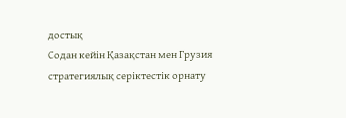достық
Содан кейін Қазақстан мен Грузия стратегиялық серіктестік орнату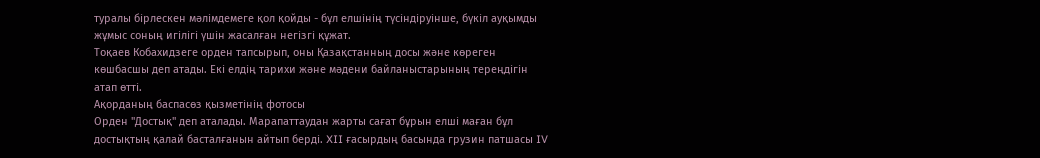туралы бірлескен мәлімдемеге қол қойды - бұл елшінің түсіндіруінше, бүкіл ауқымды жұмыс соның игілігі үшін жасалған негізгі құжат.
Тоқаев Кобахидзеге орден тапсырып, оны Қазақстанның досы және көреген көшбасшы деп атады. Екі елдің тарихи және мәдени байланыстарының тереңдігін атап өтті.
Ақорданың баспасөз қызметінің фотосы
Орден "Достық" деп аталады. Марапаттаудан жарты сағат бұрын елші маған бұл достықтың қалай басталғанын айтып берді. XII ғасырдың басында грузин патшасы IV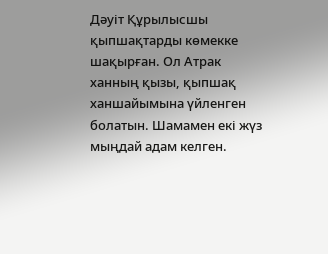Дәуіт Құрылысшы қыпшақтарды көмекке шақырған. Ол Атрак ханның қызы, қыпшақ ханшайымына үйленген болатын. Шамамен екі жүз мыңдай адам келген.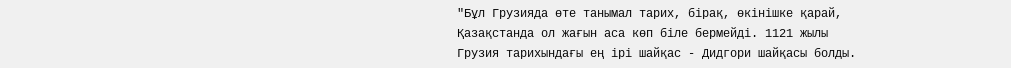"Бұл Грузияда өте танымал тарих, бірақ, өкінішке қарай, Қазақстанда ол жағын аса көп біле бермейді. 1121 жылы Грузия тарихындағы ең ірі шайқас - Дидгори шайқасы болды.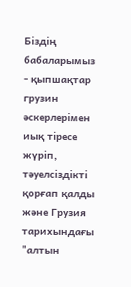Біздің бабаларымыз - қыпшақтар грузин әскерлерімен иық тіресе жүріп, тәуелсіздікті қорғап қалды және Грузия тарихындағы "алтын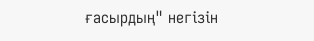ғасырдың" негізін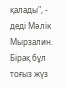қалады", - деді Мәлік Мырзалин.
Бірақ бұл тоғыз жүз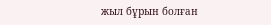жыл бұрын болған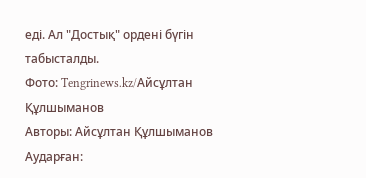еді. Ал "Достық" ордені бүгін табысталды.
Фото: Tengrinews.kz/Айсұлтан Құлшыманов
Авторы: Айсұлтан Құлшыманов
Аударған: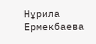Нұрила Ермекбаева